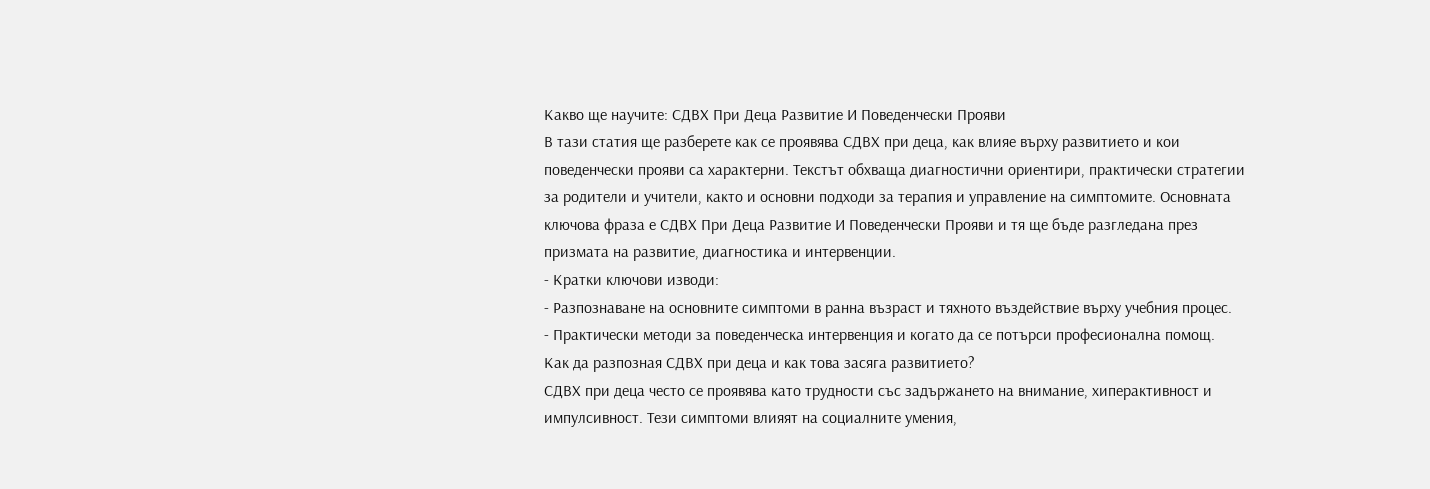Какво ще научите: СДВХ При Деца Развитие И Поведенчески Прояви
В тази статия ще разберете как се проявява СДВХ при деца, как влияе върху развитието и кои поведенчески прояви са характерни. Текстът обхваща диагностични ориентири, практически стратегии за родители и учители, както и основни подходи за терапия и управление на симптомите. Основната ключова фраза е СДВХ При Деца Развитие И Поведенчески Прояви и тя ще бъде разгледана през призмата на развитие, диагностика и интервенции.
- Кратки ключови изводи:
- Разпознаване на основните симптоми в ранна възраст и тяхното въздействие върху учебния процес.
- Практически методи за поведенческа интервенция и когато да се потърси професионална помощ.
Как да разпозная СДВХ при деца и как това засяга развитието?
СДВХ при деца често се проявява като трудности със задържането на внимание, хиперактивност и импулсивност. Тези симптоми влияят на социалните умения,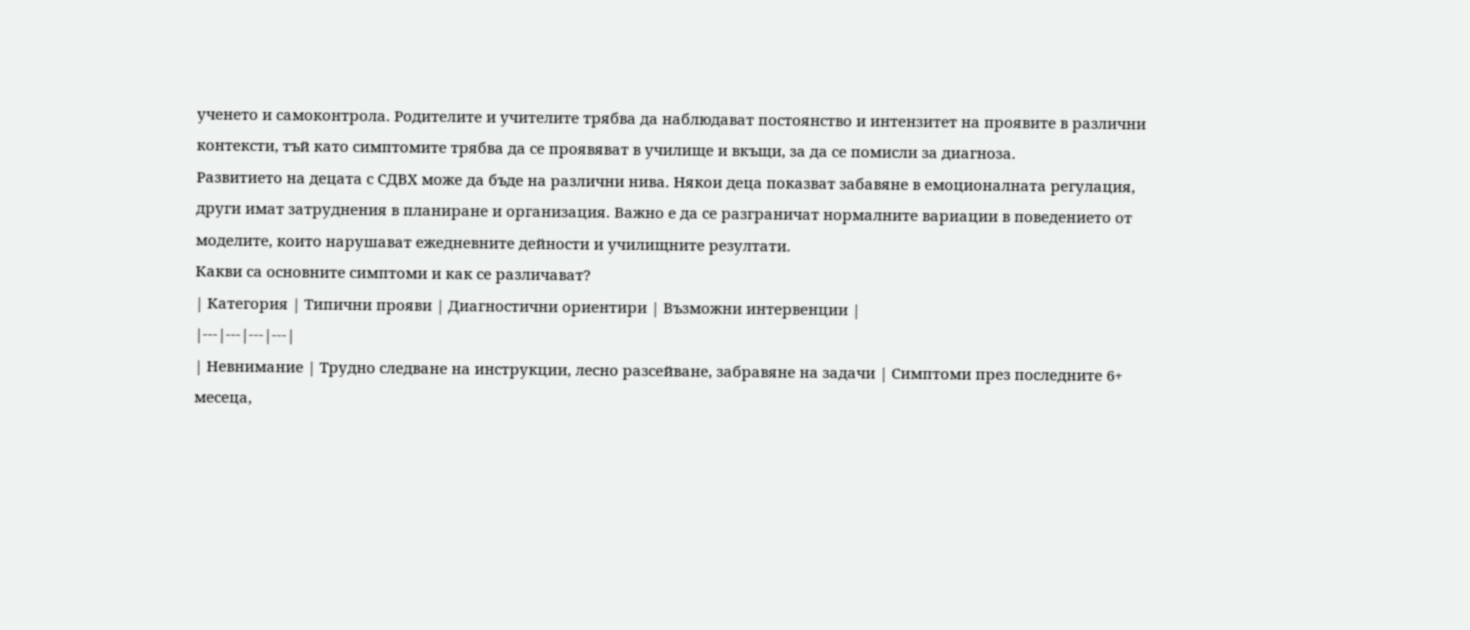ученето и самоконтрола. Родителите и учителите трябва да наблюдават постоянство и интензитет на проявите в различни контексти, тъй като симптомите трябва да се проявяват в училище и вкъщи, за да се помисли за диагноза.
Развитието на децата с СДВХ може да бъде на различни нива. Някои деца показват забавяне в емоционалната регулация, други имат затруднения в планиране и организация. Важно е да се разграничат нормалните вариации в поведението от моделите, които нарушават ежедневните дейности и училищните резултати.
Какви са основните симптоми и как се различават?
| Категория | Типични прояви | Диагностични ориентири | Възможни интервенции |
|---|---|---|---|
| Невнимание | Трудно следване на инструкции, лесно разсейване, забравяне на задачи | Симптоми през последните 6+ месеца,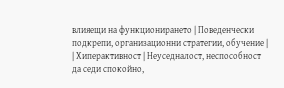влияещи на функционирането | Поведенчески подкрепи, организационни стратегии, обучение |
| Хиперактивност | Неуседналост, неспособност да седи спокойно,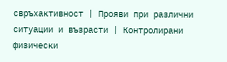свръхактивност | Прояви при различни ситуации и възрасти | Контролирани физически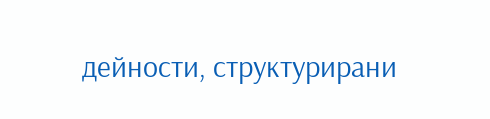дейности, структурирани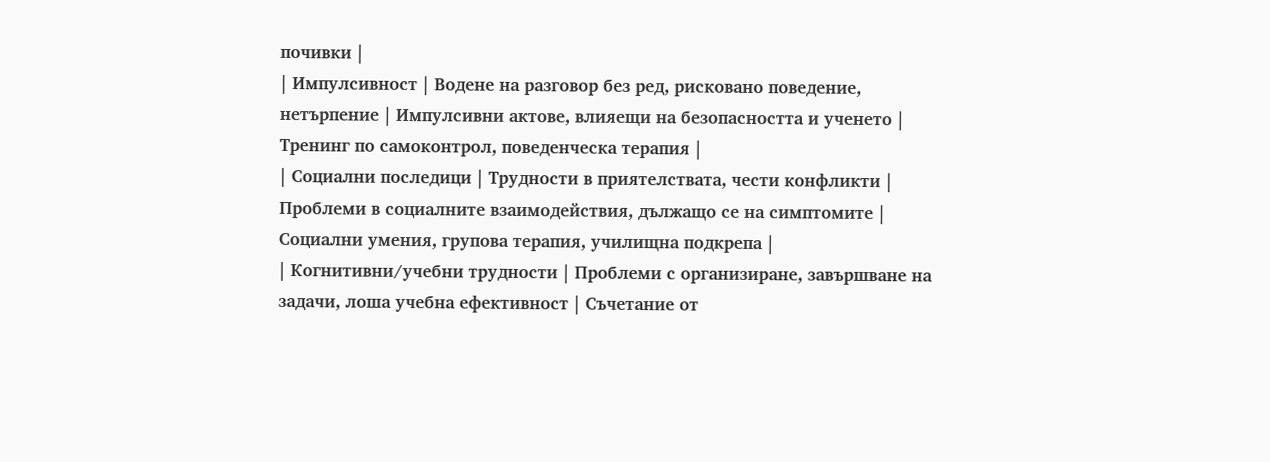почивки |
| Импулсивност | Водене на разговор без ред, рисковано поведение, нетърпение | Импулсивни актове, влияещи на безопасността и ученето | Тренинг по самоконтрол, поведенческа терапия |
| Социални последици | Трудности в приятелствата, чести конфликти | Проблеми в социалните взаимодействия, дължащо се на симптомите | Социални умения, групова терапия, училищна подкрепа |
| Когнитивни/учебни трудности | Проблеми с организиране, завършване на задачи, лоша учебна ефективност | Съчетание от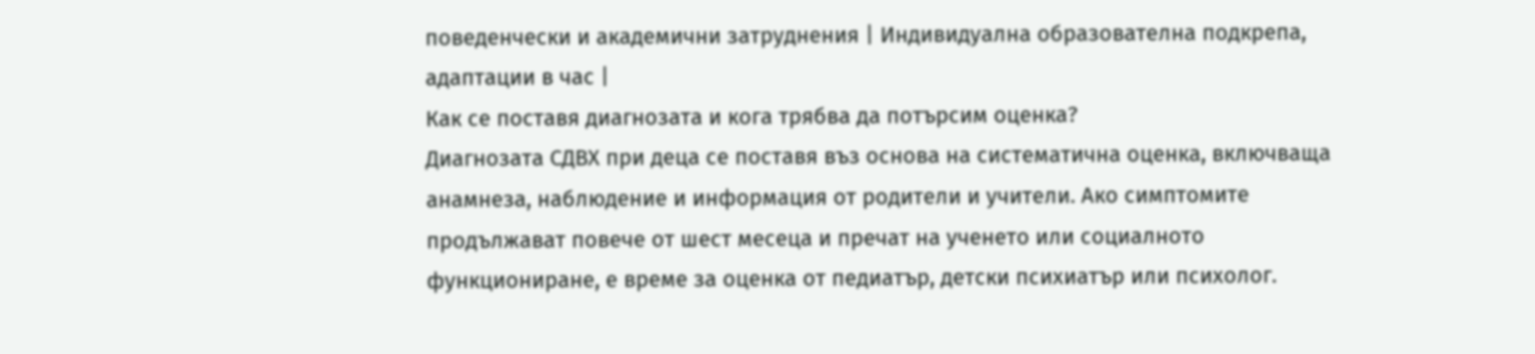поведенчески и академични затруднения | Индивидуална образователна подкрепа, адаптации в час |
Как се поставя диагнозата и кога трябва да потърсим оценка?
Диагнозата СДВХ при деца се поставя въз основа на систематична оценка, включваща анамнеза, наблюдение и информация от родители и учители. Ако симптомите продължават повече от шест месеца и пречат на ученето или социалното функциониране, е време за оценка от педиатър, детски психиатър или психолог.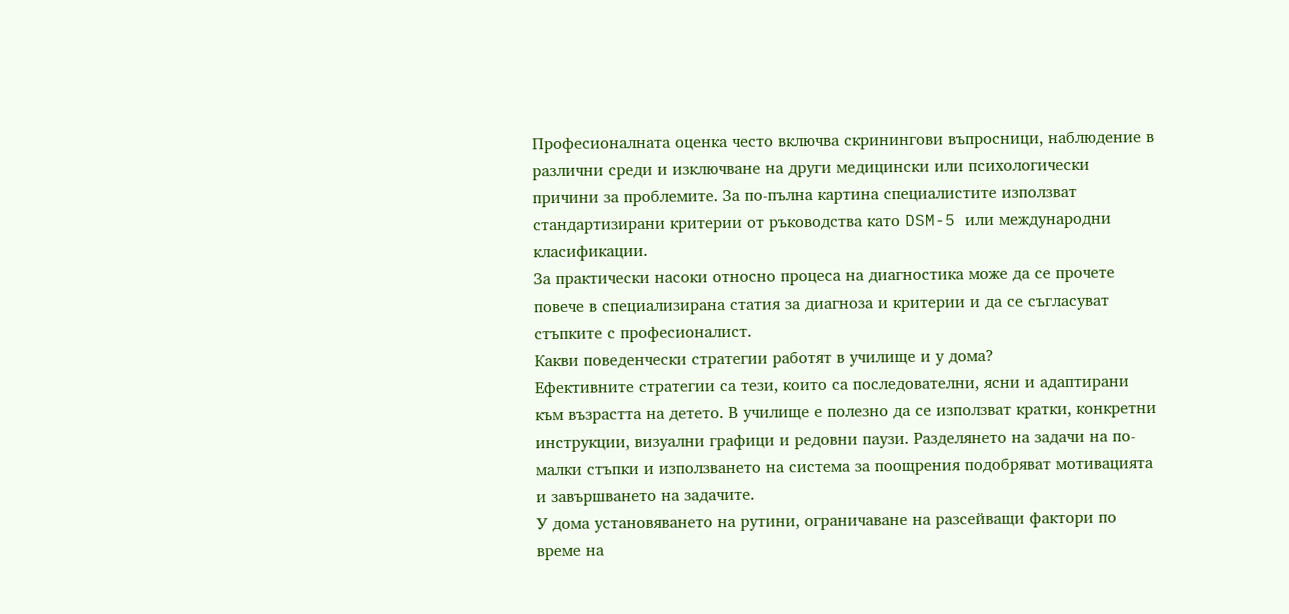Професионалната оценка често включва скринингови въпросници, наблюдение в различни среди и изключване на други медицински или психологически причини за проблемите. За по-пълна картина специалистите използват стандартизирани критерии от ръководства като DSM-5 или международни класификации.
За практически насоки относно процеса на диагностика може да се прочете повече в специализирана статия за диагноза и критерии и да се съгласуват стъпките с професионалист.
Какви поведенчески стратегии работят в училище и у дома?
Ефективните стратегии са тези, които са последователни, ясни и адаптирани към възрастта на детето. В училище е полезно да се използват кратки, конкретни инструкции, визуални графици и редовни паузи. Разделянето на задачи на по-малки стъпки и използването на система за поощрения подобряват мотивацията и завършването на задачите.
У дома установяването на рутини, ограничаване на разсейващи фактори по време на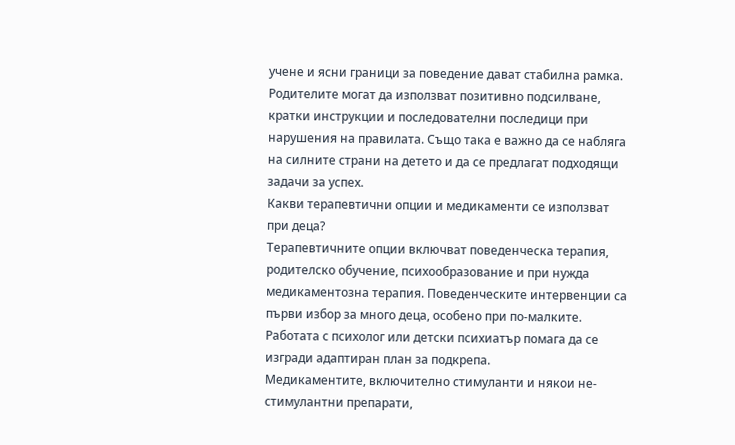учене и ясни граници за поведение дават стабилна рамка. Родителите могат да използват позитивно подсилване, кратки инструкции и последователни последици при нарушения на правилата. Също така е важно да се набляга на силните страни на детето и да се предлагат подходящи задачи за успех.
Какви терапевтични опции и медикаменти се използват при деца?
Терапевтичните опции включват поведенческа терапия, родителско обучение, психообразование и при нужда медикаментозна терапия. Поведенческите интервенции са първи избор за много деца, особено при по-малките. Работата с психолог или детски психиатър помага да се изгради адаптиран план за подкрепа.
Медикаментите, включително стимуланти и някои не-стимулантни препарати,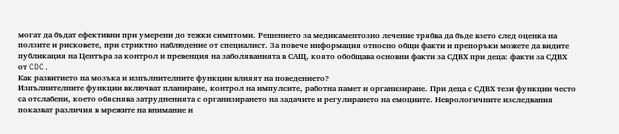могат да бъдат ефективни при умерени до тежки симптоми. Решението за медикаментозно лечение трябва да бъде взето след оценка на ползите и рисковете, при стриктно наблюдение от специалист. За повече информация относно общи факти и препоръки можете да видите публикация на Центъра за контрол и превенция на заболяванията в САЩ, която обобщава основни факти за СДВХ при деца: факти за СДВХ от CDC.
Как развитието на мозъка и изпълнителните функции влияят на поведението?
Изпълнителните функции включват планиране, контрол на импулсите, работна памет и организиране. При деца с СДВХ тези функции често са отслабени, което обяснява затрудненията с организирането на задачите и регулирането на емоциите. Неврологичните изследвания показват различия в мрежите на внимание и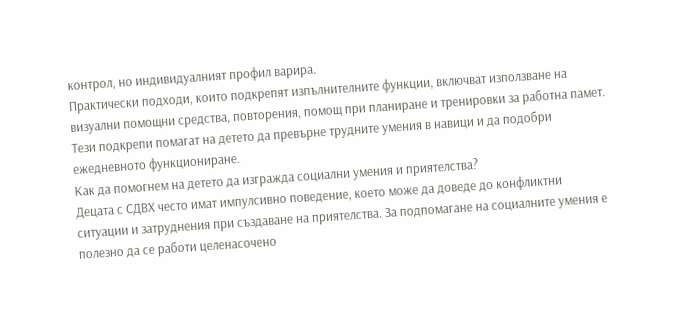контрол, но индивидуалният профил варира.
Практически подходи, които подкрепят изпълнителните функции, включват използване на визуални помощни средства, повторения, помощ при планиране и тренировки за работна памет. Тези подкрепи помагат на детето да превърне трудните умения в навици и да подобри ежедневното функциониране.
Как да помогнем на детето да изгражда социални умения и приятелства?
Децата с СДВХ често имат импулсивно поведение, което може да доведе до конфликтни ситуации и затруднения при създаване на приятелства. За подпомагане на социалните умения е полезно да се работи целенасочено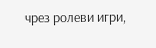чрез ролеви игри,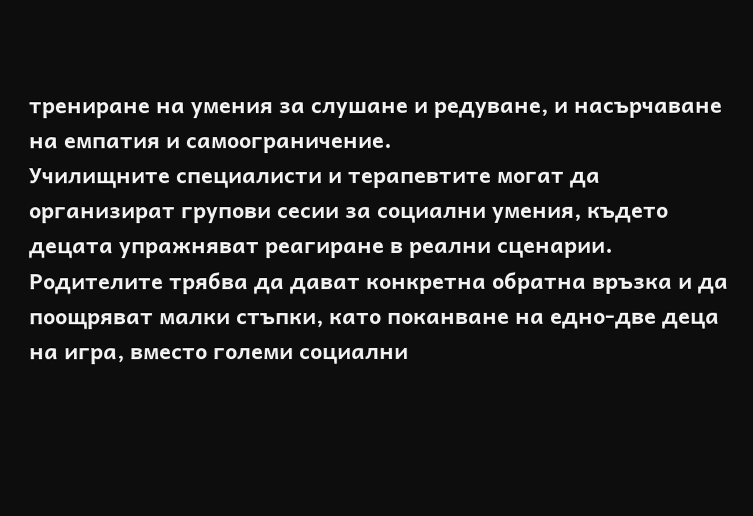трениране на умения за слушане и редуване, и насърчаване на емпатия и самоограничение.
Училищните специалисти и терапевтите могат да организират групови сесии за социални умения, където децата упражняват реагиране в реални сценарии. Родителите трябва да дават конкретна обратна връзка и да поощряват малки стъпки, като поканване на едно-две деца на игра, вместо големи социални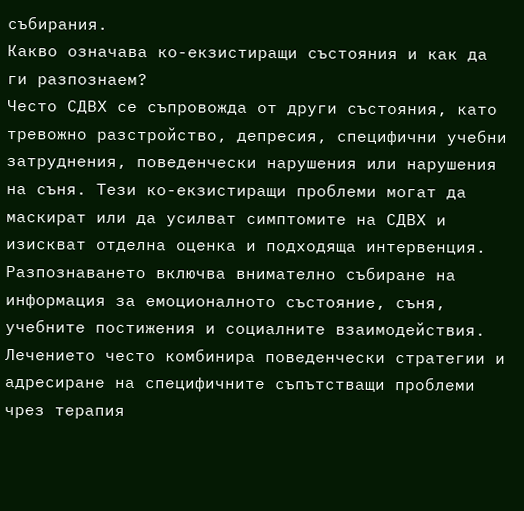събирания.
Какво означава ко-екзистиращи състояния и как да ги разпознаем?
Често СДВХ се съпровожда от други състояния, като тревожно разстройство, депресия, специфични учебни затруднения, поведенчески нарушения или нарушения на съня. Тези ко-екзистиращи проблеми могат да маскират или да усилват симптомите на СДВХ и изискват отделна оценка и подходяща интервенция.
Разпознаването включва внимателно събиране на информация за емоционалното състояние, съня, учебните постижения и социалните взаимодействия. Лечението често комбинира поведенчески стратегии и адресиране на специфичните съпътстващи проблеми чрез терапия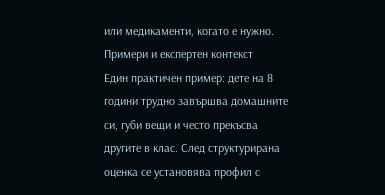или медикаменти, когато е нужно.
Примери и експертен контекст
Един практичен пример: дете на 8 години трудно завършва домашните си, губи вещи и често прекъсва другите в клас. След структурирана оценка се установява профил с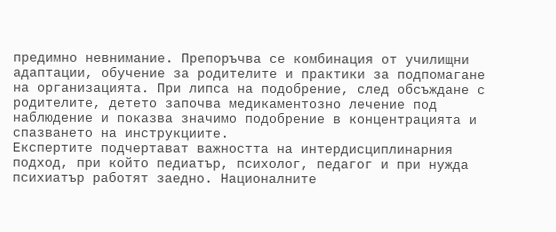предимно невнимание. Препоръчва се комбинация от училищни адаптации, обучение за родителите и практики за подпомагане на организацията. При липса на подобрение, след обсъждане с родителите, детето започва медикаментозно лечение под наблюдение и показва значимо подобрение в концентрацията и спазването на инструкциите.
Експертите подчертават важността на интердисциплинарния подход, при който педиатър, психолог, педагог и при нужда психиатър работят заедно. Националните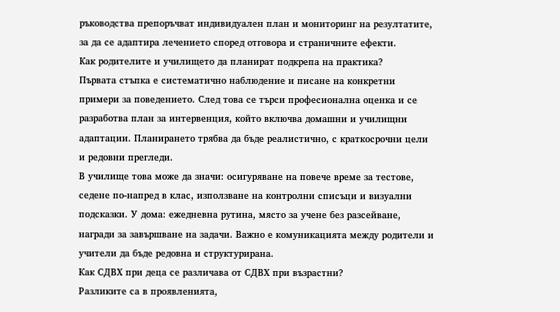ръководства препоръчват индивидуален план и мониторинг на резултатите, за да се адаптира лечението според отговора и страничните ефекти.
Как родителите и училището да планират подкрепа на практика?
Първата стъпка е систематично наблюдение и писане на конкретни примери за поведението. След това се търси професионална оценка и се разработва план за интервенция, който включва домашни и училищни адаптации. Планирането трябва да бъде реалистично, с краткосрочни цели и редовни прегледи.
В училище това може да значи: осигуряване на повече време за тестове, седене по-напред в клас, използване на контролни списъци и визуални подсказки. У дома: ежедневна рутина, място за учене без разсейване, награди за завършване на задачи. Важно е комуникацията между родители и учители да бъде редовна и структурирана.
Как СДВХ при деца се различава от СДВХ при възрастни?
Разликите са в проявленията,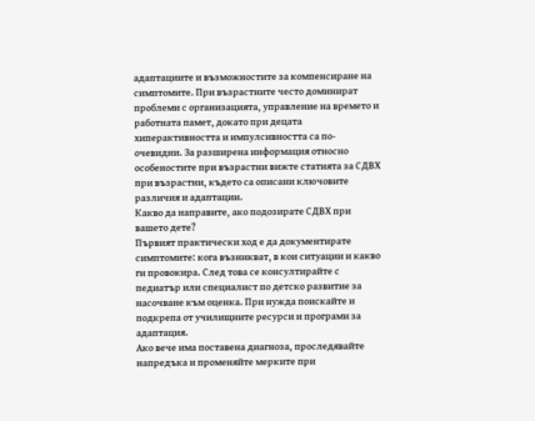адаптациите и възможностите за компенсиране на симптомите. При възрастните често доминират проблеми с организацията, управление на времето и работната памет, докато при децата хиперактивността и импулсивността са по-очевидни. За разширена информация относно особеностите при възрастни вижте статията за СДВХ при възрастни, където са описани ключовите различия и адаптации.
Какво да направите, ако подозирате СДВХ при вашето дете?
Първият практически ход е да документирате симптомите: кога възникват, в кои ситуации и какво ги провокира. След това се консултирайте с педиатър или специалист по детско развитие за насочване към оценка. При нужда поискайте и подкрепа от училищните ресурси и програми за адаптация.
Ако вече има поставена диагноза, проследявайте напредъка и променяйте мерките при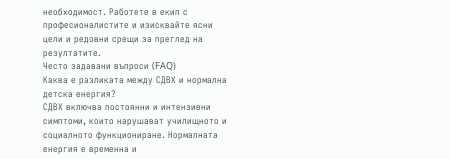необходимост. Работете в екип с професионалистите и изисквайте ясни цели и редовни срещи за преглед на резултатите.
Често задавани въпроси (FAQ)
Каква е разликата между СДВХ и нормална детска енергия?
СДВХ включва постоянни и интензивни симптоми, които нарушават училищното и социалното функциониране. Нормалната енергия е временна и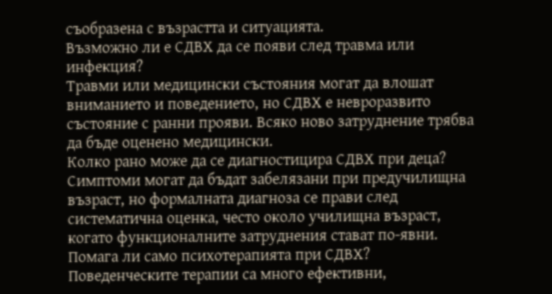съобразена с възрастта и ситуацията.
Възможно ли е СДВХ да се появи след травма или инфекция?
Травми или медицински състояния могат да влошат вниманието и поведението, но СДВХ е невроразвито състояние с ранни прояви. Всяко ново затруднение трябва да бъде оценено медицински.
Колко рано може да се диагностицира СДВХ при деца?
Симптоми могат да бъдат забелязани при предучилищна възраст, но формалната диагноза се прави след систематична оценка, често около училищна възраст, когато функционалните затруднения стават по-явни.
Помага ли само психотерапията при СДВХ?
Поведенческите терапии са много ефективни,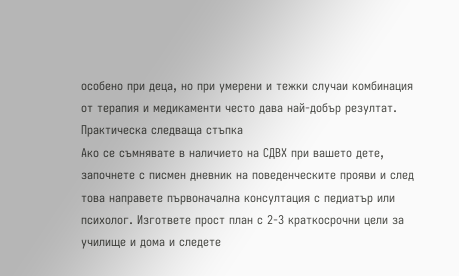особено при деца, но при умерени и тежки случаи комбинация от терапия и медикаменти често дава най-добър резултат.
Практическа следваща стъпка
Ако се съмнявате в наличието на СДВХ при вашето дете, започнете с писмен дневник на поведенческите прояви и след това направете първоначална консултация с педиатър или психолог. Изгответе прост план с 2-3 краткосрочни цели за училище и дома и следете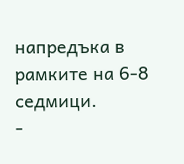напредъка в рамките на 6-8 седмици.
-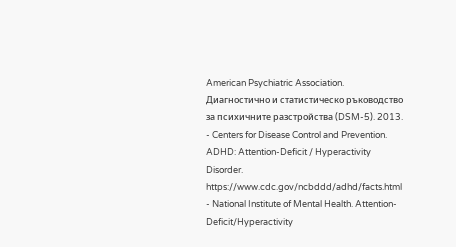American Psychiatric Association. Диагностично и статистическо ръководство за психичните разстройства (DSM-5). 2013.
- Centers for Disease Control and Prevention. ADHD: Attention-Deficit / Hyperactivity Disorder. https://www.cdc.gov/ncbddd/adhd/facts.html
- National Institute of Mental Health. Attention-Deficit/Hyperactivity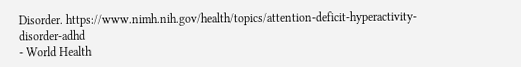Disorder. https://www.nimh.nih.gov/health/topics/attention-deficit-hyperactivity-disorder-adhd
- World Health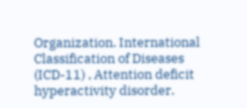Organization. International Classification of Diseases (ICD-11) , Attention deficit hyperactivity disorder.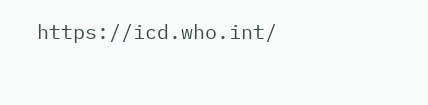https://icd.who.int/